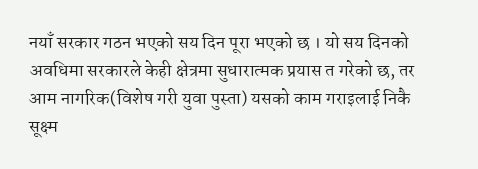नयाँ सरकार गठन भएको सय दिन पूरा भएको छ । यो सय दिनको अवधिमा सरकारले केही क्षेत्रमा सुधारात्मक प्रयास त गरेको छ, तर आम नागरिक(विशेष गरी युवा पुस्ता) यसको काम गराइलाई निकै सूक्ष्म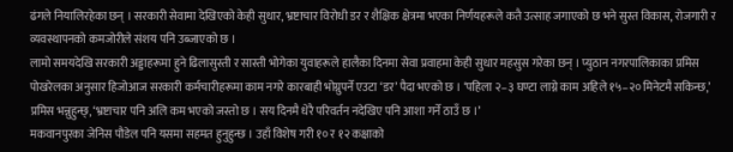ढंगले नियालिरहेका छन् । सरकारी सेवामा देखिएको केही सुधार, भ्रष्टाचार विरोधी डर र शैक्षिक क्षेत्रमा भएका निर्णयहरूले कतै उत्साह जगाएको छ भने सुस्त विकास, रोजगारी र व्यवस्थापनको कमजोरीले संशय पनि उब्जाएको छ ।
लामो समयदेखि सरकारी अड्डाहरूमा हुने ढिलासुस्ती र सास्ती भोगेका युवाहरूले हालैका दिनमा सेवा प्रवाहमा केही सुधार महसुस गरेका छन् । प्युठान नगरपालिकाका प्रमिस पोखरेलका अनुसार हिजोआज सरकारी कर्मचारीहरूमा काम नगरे कारबाही भोग्नुपर्ने एउटा ‘डर’ पैदा भएको छ । ‘पहिला २–३ घण्टा लाग्ने काम अहिले १५–२० मिनेटमै सकिन्छ,’ प्रमिस भन्नुहुन्छ्, ‘भ्रष्टाचार पनि अलि कम भएको जस्तो छ । सय दिनमै धेरै परिवर्तन नदेखिए पनि आशा गर्ने ठाउँ छ ।’
मकवानपुरका जेनिस पौडेल पनि यसमा सहमत हुनुहुन्छ । उहाँ विशेष गरी १० र १२ कक्षाको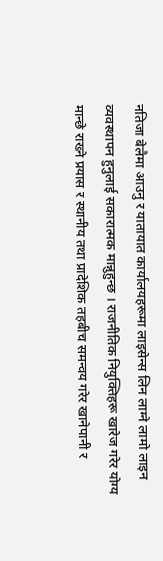नतिजा बेलैमा आउनु र यातायात कार्यालयहरूमा लाइसेन्स लिन लाग्ने लामो लाइन व्यवस्थापन हुनुलाई सकारात्मक मान्नुहुन्छ । राजनीतिक नियुक्तिहरू खारेज गरेर योग्य मान्छे राख्ने प्रयास र स्थानीय तथा प्रादेशिक तहबीच समन्वय गरेर खानेपानी र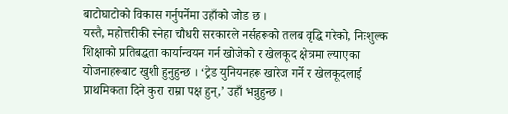बाटोघाटोको विकास गर्नुपर्नेमा उहाँको जोड छ ।
यस्तै, महोत्तरीकी स्नेहा चौधरी सरकारले नर्सहरूको तलब वृद्धि गरेको, निःशुल्क शिक्षाको प्रतिबद्धता कार्यान्वयन गर्न खोजेको र खेलकूद क्षेत्रमा ल्याएका योजनाहरूबाट खुशी हुनुहुन्छ । ‘ट्रेड युनियनहरू खारेज गर्ने र खेलकूदलाई प्राथमिकता दिने कुरा राम्रा पक्ष हुन्,’ उहाँ भन्नुहुन्छ ।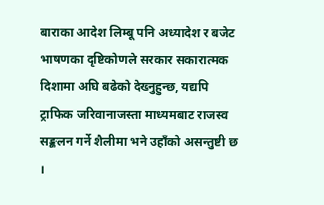बाराका आदेश लिम्बू पनि अध्यादेश र बजेट भाषणका दृष्टिकोणले सरकार सकारात्मक दिशामा अघि बढेको देख्नुहुन्छ, यद्यपि ट्राफिक जरिवानाजस्ता माध्यमबाट राजस्व सङ्कलन गर्ने शैलीमा भने उहाँको असन्तुष्टी छ ।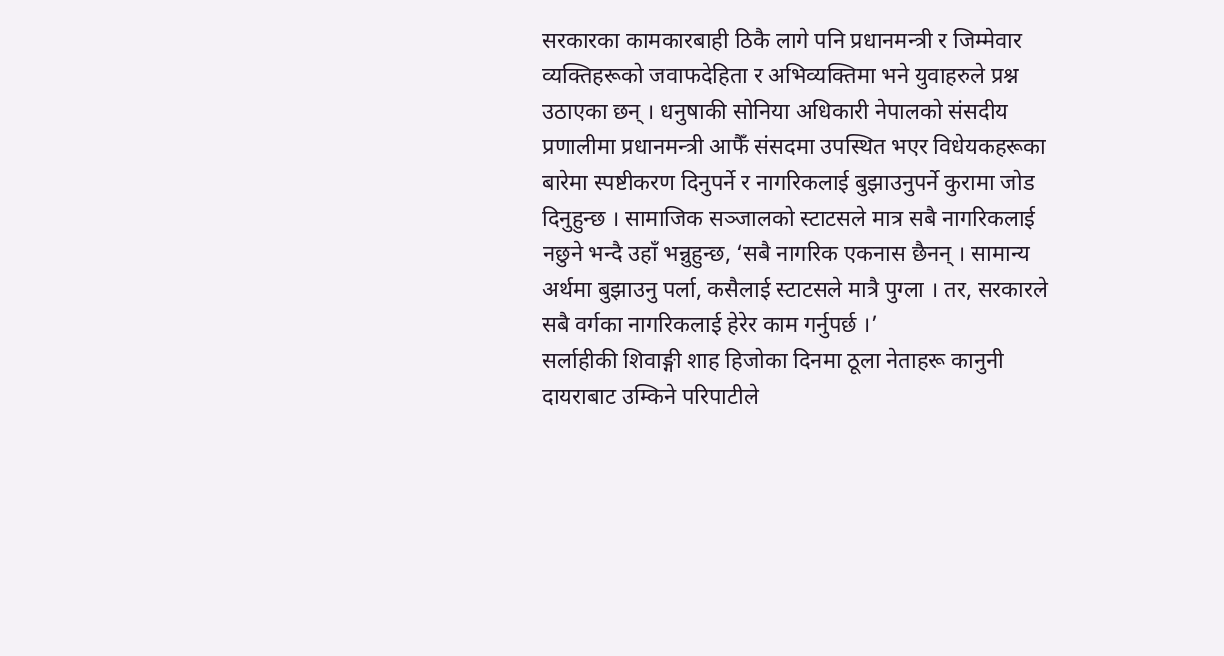सरकारका कामकारबाही ठिकै लागे पनि प्रधानमन्त्री र जिम्मेवार व्यक्तिहरूको जवाफदेहिता र अभिव्यक्तिमा भने युवाहरुले प्रश्न उठाएका छन् । धनुषाकी सोनिया अधिकारी नेपालको संसदीय प्रणालीमा प्रधानमन्त्री आफैँ संसदमा उपस्थित भएर विधेयकहरूका बारेमा स्पष्टीकरण दिनुपर्ने र नागरिकलाई बुझाउनुपर्ने कुरामा जोड दिनुहुन्छ । सामाजिक सञ्जालको स्टाटसले मात्र सबै नागरिकलाई नछुने भन्दै उहाँ भन्नुहुन्छ, ‘सबै नागरिक एकनास छैनन् । सामान्य अर्थमा बुझाउनु पर्ला, कसैलाई स्टाटसले मात्रै पुग्ला । तर, सरकारले सबै वर्गका नागरिकलाई हेरेर काम गर्नुपर्छ ।’
सर्लाहीकी शिवाङ्गी शाह हिजोका दिनमा ठूला नेताहरू कानुनी दायराबाट उम्किने परिपाटीले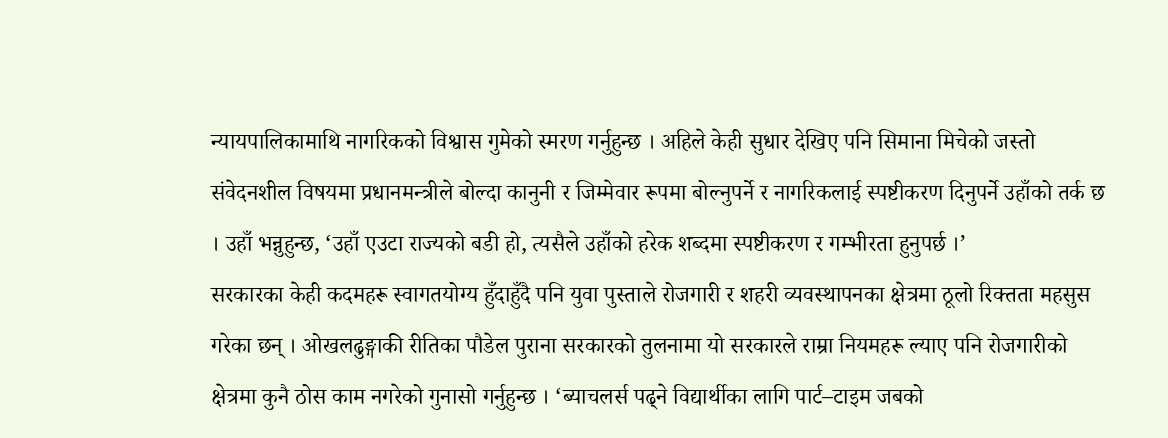न्यायपालिकामाथि नागरिकको विश्वास गुमेको स्मरण गर्नुहुन्छ । अहिले केही सुधार देखिए पनि सिमाना मिचेको जस्तो संवेदनशील विषयमा प्रधानमन्त्रीले बोल्दा कानुनी र जिम्मेवार रूपमा बोल्नुपर्ने र नागरिकलाई स्पष्टीकरण दिनुपर्ने उहाँको तर्क छ । उहाँ भन्नुहुन्छ, ‘उहाँ एउटा राज्यको बडी हो, त्यसैले उहाँको हरेक शब्दमा स्पष्टीकरण र गम्भीरता हुनुपर्छ ।’
सरकारका केही कदमहरू स्वागतयोग्य हुँदाहुँदै पनि युवा पुस्ताले रोजगारी र शहरी व्यवस्थापनका क्षेत्रमा ठूलो रिक्तता महसुस गरेका छन् । ओखलढुङ्गाकी रीतिका पौडेल पुराना सरकारको तुलनामा यो सरकारले राम्रा नियमहरू ल्याए पनि रोजगारीको क्षेत्रमा कुनै ठोस काम नगरेको गुनासो गर्नुहुन्छ । ‘ब्याचलर्स पढ्ने विद्यार्थीका लागि पार्ट–टाइम जबको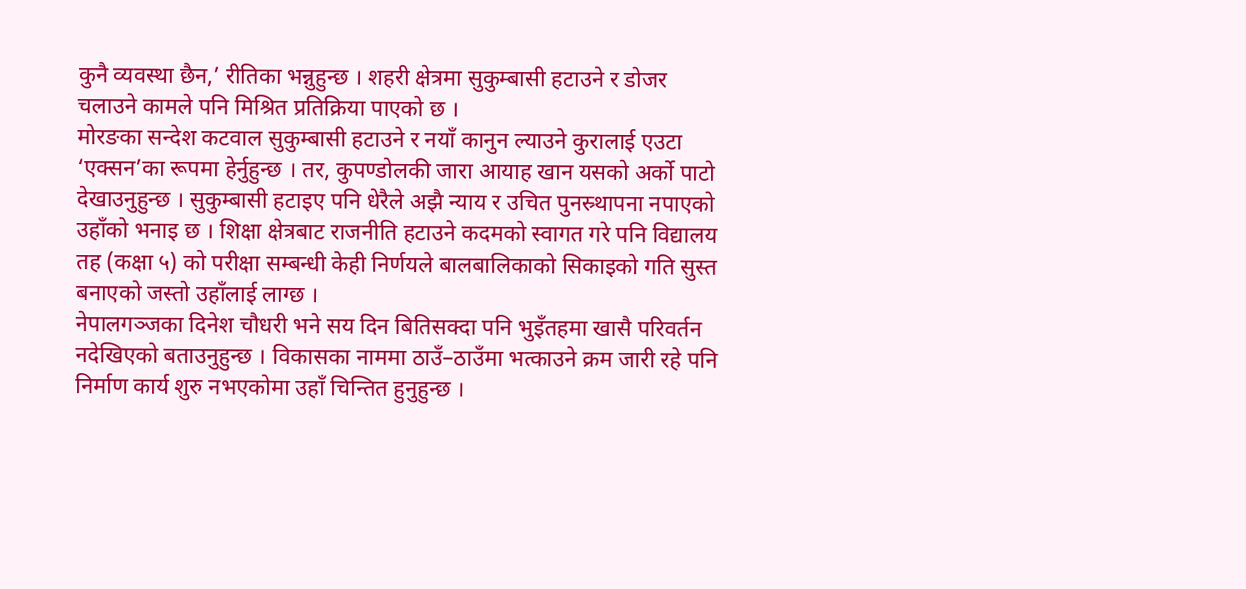कुनै व्यवस्था छैन,’ रीतिका भन्नुहुन्छ । शहरी क्षेत्रमा सुकुम्बासी हटाउने र डोजर चलाउने कामले पनि मिश्रित प्रतिक्रिया पाएको छ ।
मोरङका सन्देश कटवाल सुकुम्बासी हटाउने र नयाँ कानुन ल्याउने कुरालाई एउटा ‘एक्सन’का रूपमा हेर्नुहुन्छ । तर, कुपण्डोलकी जारा आयाह खान यसको अर्को पाटो देखाउनुहुन्छ । सुकुम्बासी हटाइए पनि धेरैले अझै न्याय र उचित पुनस्र्थापना नपाएको उहाँको भनाइ छ । शिक्षा क्षेत्रबाट राजनीति हटाउने कदमको स्वागत गरे पनि विद्यालय तह (कक्षा ५) को परीक्षा सम्बन्धी केही निर्णयले बालबालिकाको सिकाइको गति सुस्त बनाएको जस्तो उहाँलाई लाग्छ ।
नेपालगञ्जका दिनेश चौधरी भने सय दिन बितिसक्दा पनि भुइँतहमा खासै परिवर्तन नदेखिएको बताउनुहुन्छ । विकासका नाममा ठाउँ–ठाउँमा भत्काउने क्रम जारी रहे पनि निर्माण कार्य शुरु नभएकोमा उहाँ चिन्तित हुनुहुन्छ ।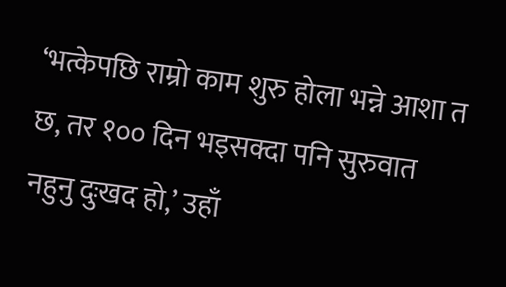‘भत्केपछि राम्रो काम शुरु होला भन्ने आशा त छ, तर १०० दिन भइसक्दा पनि सुरुवात नहुनु दुःखद हो,’ उहाँ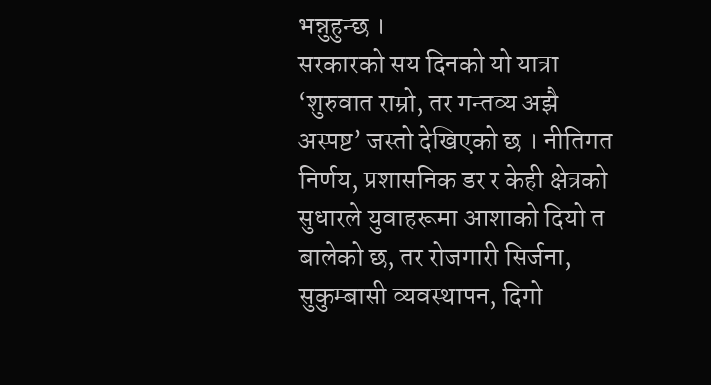भन्नुहुन्छ ।
सरकारको सय दिनको यो यात्रा ‘शुरुवात राम्रो, तर गन्तव्य अझै अस्पष्ट’ जस्तो देखिएको छ । नीतिगत निर्णय, प्रशासनिक डर र केही क्षेत्रको सुधारले युवाहरूमा आशाको दियो त बालेको छ, तर रोजगारी सिर्जना, सुकुम्बासी व्यवस्थापन, दिगो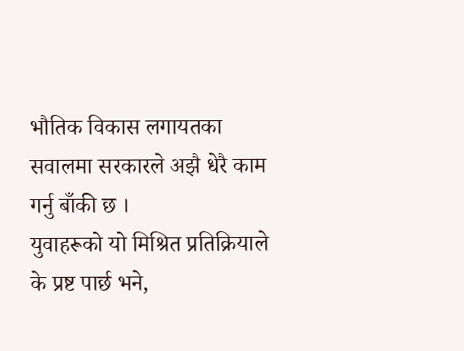भौतिक विकास लगायतका सवालमा सरकारले अझै धेरै काम गर्नु बाँकी छ ।
युवाहरूको यो मिश्रित प्रतिक्रियाले के प्रष्ट पार्छ भने,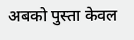अबको पुस्ता केवल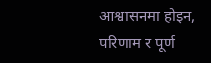आश्वासनमा होइन, परिणाम र पूर्ण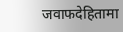जवाफदेहितामा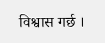विश्वास गर्छ ।